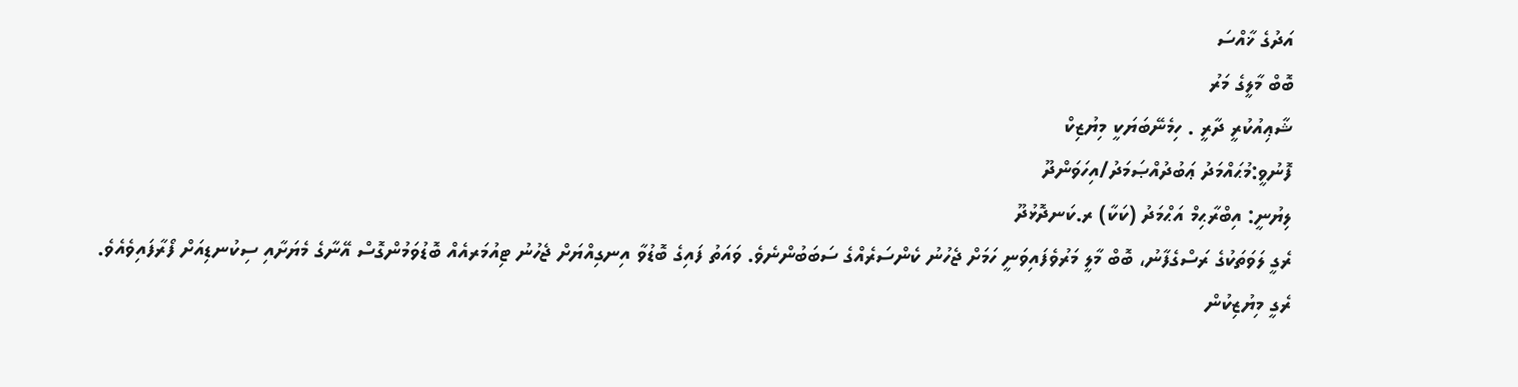އަދުގެ ޚާއްސަ
ބޮބް މާލީގެ މަރު
ޝާޢިއުކުރީ ދާރީ . ހިމެނޭބަޔަކީ މިޔުޒިކް
ފޮނުވީ:މުޙައްމަދު ޢަބުދުއްޞަމަދު/އިހަވަންދޫ
ލިޔުނީ: އިބްރާޙިމް އަޙްމަދު (ކަކާ) ރ.ކަނދޮޅުދޫ
ރެގީ ލަވަތަކުގެ ރަސްގެފާނު، ބޮބް މާލީ މަރުވެފައިވަނީ ހަމަށް ޖެހުނު ކެންސަރެއްގެ ސަބަބުންނެވެ. ވައަތު ފައިގެ ބޮޑުވާ އިނގިއްޔަށް ޖެހުނު ޓިއުމަރއެއް ބޮޑުވަމުންގޮސް އޭނާގެ މެޔަށާއި ސިކުނޑިއަށް ފޯރާފައިވެއެވެ.
ރެގީ މިޔުޒިކުން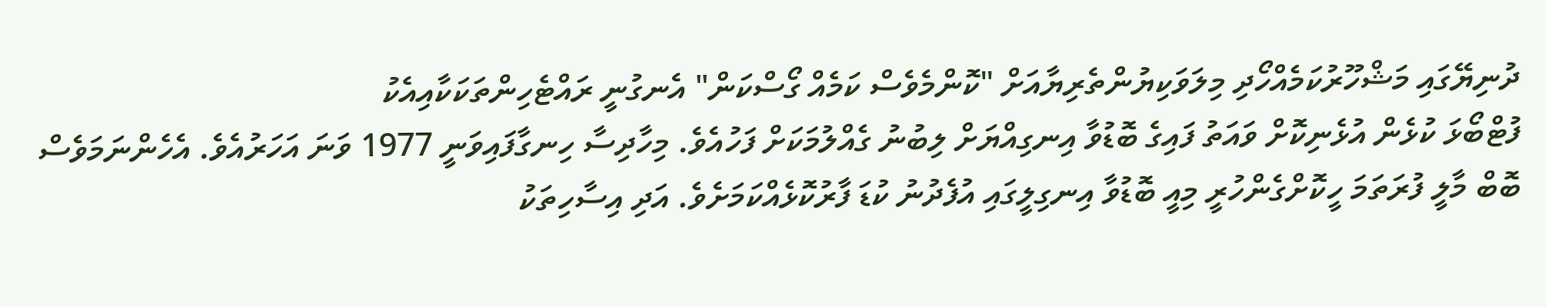ދުނިޔޭގައި މަޝްހޫރުކަމެއްހޯދި މިލަވަކިޔުންތެރިޔާއަށް "ކޮންމެވެސް ކަމެއް ގޯސްކަން" އެނގުނީ ރައްޓެހިންތަކަކާއިއެކު
ފުޓްބޯޅަ ކުޅެން އުޅެނިކޮށް ވައަތު ފައިގެ ބޮޑުވާ އިނގިއްޔަށް ލިބުނު ގެއްލުމަކަށް ފަހުއެވެ. މިހާދިސާ ހިނގާފައިވަނީ 1977 ވަނަ އަހަރުއެވެ. އެހެންނަމަވެސް ބޮބް މާލީ ފުރަތަމަ ހީކޮށްގެންހުރީ މިއީ ބޮޑުވާ އިނގިލީގައި އުފެދުނު ކުޑަ ފާރުކޮޅެއްކަމަށެވެ. އަދި އިސާހިތަކު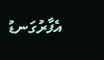އެފާރުގަނޑު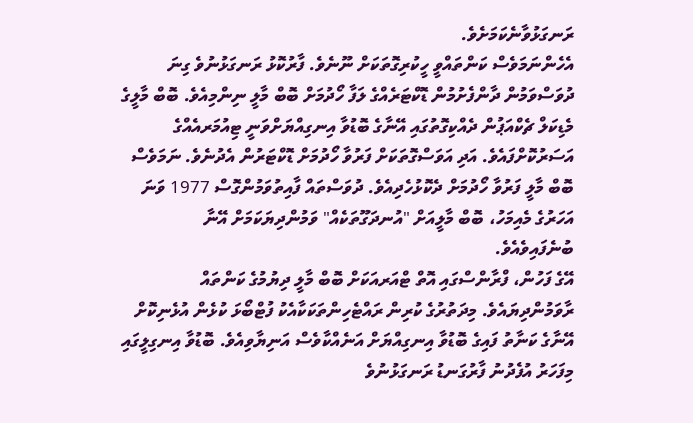ރަނގަޅުވާނެކަމަށެވެ.
އެހެންނަމަވެސް ކަންތައްވީ ހީކުރިގޮތަކަށް ނޫނެވެ. ފާރުކޮޅު ރަނގަޅުނުވެ ގިނަ ދުވަސްވަމުން ދާންފެށުމުން ޑޮކްޓަރެއްގެ ލަފާ ހޯދުމަށް ބޮބް މާލީ ނިންމިއެވެ. ބޮބް މާލީގެ މެޑިކަލް ޗެކްއަޕުން ދެއްކިގޮތުގައި އޭނާގެ ބޮޑުވާ އިނގިއްޔަށްވަނީ ޓިއުމަރއެއްގެ އަސަރުކޮށްފައެވެ. އަދި އަވަސްގޮތަކަށް ފަރުވާ ހޯދުމަށް ޑޮކްޓަރުން އެދުނެވެ. ނަމަވެސް ބޮބް މާލީ ފަރުވާ ހޯދުމަށް ދެކޮޅުހެދިއެވެ. ދުވަސްތައް ފާއިތުވަމުންގޮސް 1977 ވަނަ އަހަރުގެ މެއިމަހު، ބޮބް މާލީއަށް "އުނދަގޫތަކެއް" ވަމުންދިޔަކަމަށް އޭނާ ބުނެފައިވެއެވެ.
އޭގެ ފަހުން، ފްރާންސްގައި އޮތް ޓްއަރއަކަށް ބޮބް މާލީ ދިޔުމުގެ ކަންތައް ރާވަމުންދިޔައެވެ. މިދަތުރުގެ ކުރިން ރައްޓެހިންތަކަކާއެކު ފުޓްބޯޅަ ކުޅެން އުޅެނިކޮށް އޭނާގެ ކަނާތު ފައިގެ ބޮޑުވާ އިނގިއްޔަށް އަނެއްކާވެސް އަނިޔާވިއެވެ. ބޮޑުވާ އިނގިލީގައި މިފަހަރު އުފެދުނު ފާރުގަނޑު ރަނގަޅުނުވެ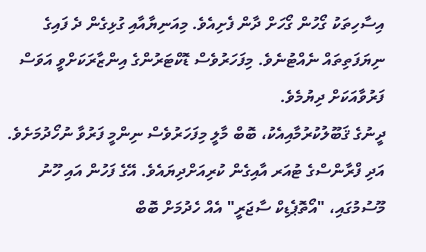އިސާހިތަކު ގޯހުން ގޯހަށް ދާން ފެށިއެވެ. މިއަނިޔާއާއި ގުޅިގެން ދެ ފައިގެ ނިޔަފަތިތައް ނެއްޓުނެވެ. މިފަހަރުވެސް ޑޮކްޓަރުންގެ އިންޒާރަކަށްވީ އަވަސް ފަރުވާއަކަށް ދިޔުމެވެ.
ދީނުގެ ޤަބޫލުކުރުމާއިއެކު، ބޮބް މާލީ މިފަހަރުވެސް ނިންމީ ފަރުވާ ނުހޯދުމަށެވެ. އަދި ފްރާންސްގެ ޓުއަރ އާއިގެން ކުރިއަށްދިޔައެވެ. އޭގެ ފަހުން އައި ހޫނު މޫސުމުގައި، "އޯތޮޕެޑިކް ސާޖަރީ" އެއް ހެދުމަށް ބޮބް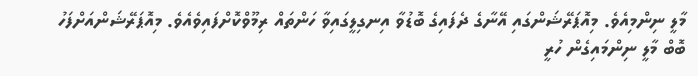މާލީ ނިންމިއެވެ. މިއޮޕަރޭޝަންގައި އޭނާގެ ދެފައިގެ ބޮޑުވާ އިނގިލީގައިވާ ހަންތައް ރިމޫވްކޮށްފައިވެއެވެ. މިއޮޕަރޭޝަންއަށްފަހު ބޮބް މާލީ ނިންމައިގެން ހުރީ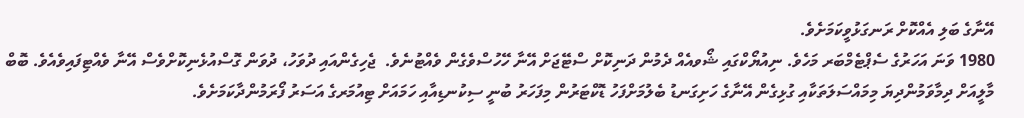އޭނާގެ ބަލި އެއްކޮށް ރަނގަޅުވީކަމަށެވެ.
1980 ވަނަ އަހަރުގެ ސެޕްޓެމްބަރ މަހެވެ. ނިއުޔޯކްގައި ޝޯވއެއް ދެމުން ދަނިކޮށް ސްޓޭޖަށް އޭނާ ހޭހުސްވެގެން ވެއްޓުނެވެ.  ޖެހިގެންއައި ދުވަހު، ދުވަން ގޮސްއުޅެނިކޮށްވެސް އޭނާ ވެއްޓިފައިވެއެވެ. ބޮބް މާލީއަށް ދިމާވަމުންދިޔަ މިމައްސަލަތަކާއި ގުޅިގެން އޭނާގެ ހަށިގަނޑު ބެލުމަށްފަހު ޑޮކްޓަރުން މިފަހަރު ބުނީ ސިކުނޑިއާއި ހަމައަށް ޓިއުމަރގެ އަސަރު ފޯރަމުންދާކަމަށެވެ.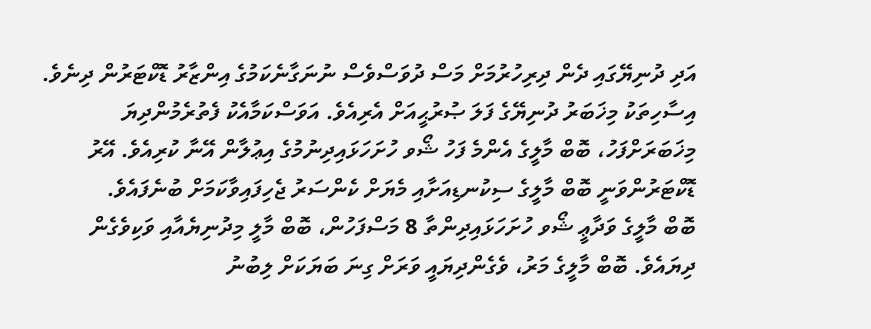އަދި ދުނިޔޭގައި ދެން ދިރިހުރުމަށް މަސް ދުވަސްވެސް ނުނަގާނެކަމުގެ އިންޒާރު ޑޮކްޓަރުން ދިނެވެ.
އިސާހިތަކު މިޚަބަރު ދުނިޔޭގެ ފަލަ ޞުރުޙީއަށް އެރިއެވެ. އަވަސްކަމާއެކު ފެތުރެމުންދިޔަ މިޚަބަރަށްފަހު، ބޮބް މާލީގެ އެންމެ ފަހު ޝޯވ ހުށަހަޅައިދިނުމުގެ އިޢުލާން އޭނާ ކުރިއެވެ. އޭރު ޑޮކްޓަރުންވަނީ ބޮބް މާލީގެ ސިކުނޑިއަށާއި މެޔަށް ކެންސަރު ޖެހިފައިވާކަމަށް ބުނެފައެވެ.
ބޮބް މާލީގެ ވަދާޢީ ޝޯވ ހުށަހަޅައިދިންތާ 8 މަސްފަހުން، ބޮބް މާލީ މިދުނިޔެއާއި ވަކިވެގެން ދިޔައެވެ. ބޮބް މާލީގެ މަރު، ވެގެންދިޔައީ ވަރަށް ގިނަ ބަޔަކަށް ލިބުނު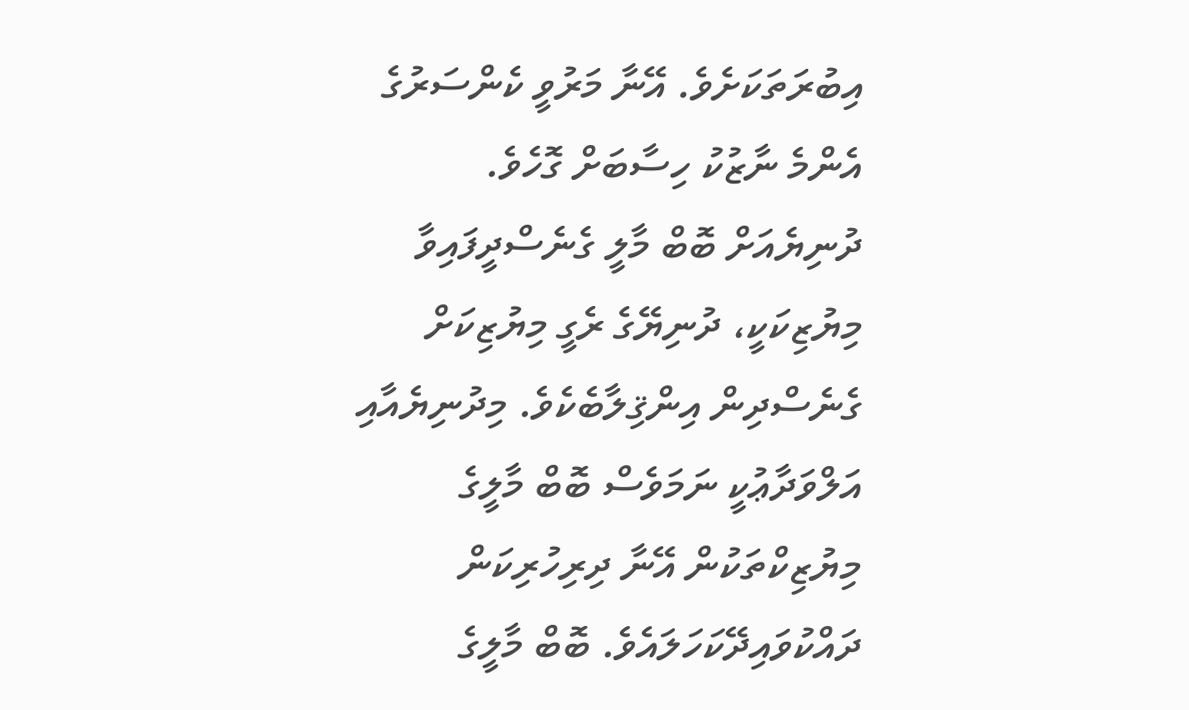އިބުރަތަކަށެވެ. އޭނާ މަރުވީ ކެންސަރުގެ އެންމެ ނާޒުކު ހިސާބަށް ގޮހެވެ.
ދުނިޔެއަށް ބޮބް މާލީ ގެނެސްދީފައިވާ މިޔުޒިކަކީ، ދުނިޔޭގެ ރެގީ މިޔުޒިކަށް ގެނެސްދިން އިންޤިލާބެކެވެ. މިދުނިޔެއާއި އަލްވަދާޢުކީ ނަމަވެސް ބޮބް މާލީގެ މިޔުޒިކްތަކުން އޭނާ ދިރިހުރިކަން ދައްކުވައިދޭކަހަލައެވެ. ބޮބް މާލީގެ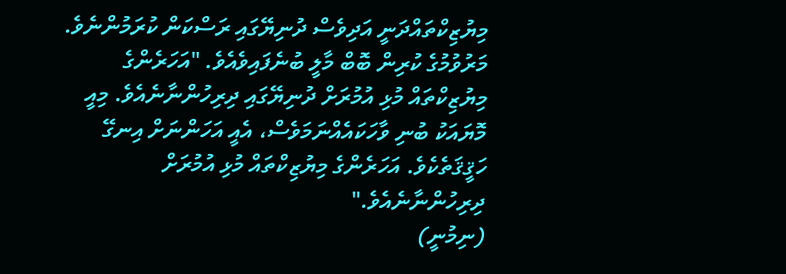މިޔުޒިކްތައްދަނީ އަދިވެސް ދުނިޔޭގައި ރަސްކަން ކުރަމުންނެވެ.
މަރުވުމުގެ ކުރިން ބޮބް މާލީ ބުނެފައިވެއެވެ. "އަހަރެންގެ މިޔުޒިކްތައް މުޅި އުމުރަށް ދުނިޔޭގައި ދިރިހުންނާނެއެވެ. މިއީ މޮޔައަކު ބުނި ވާހަކައެއްނަމަވެސް، އެއީ އަހަންނަށް އިނގޭ ހަޤީޤަތެކެވެ. އަހަރެންގެ މިޔުޒިކްތައް މުޅި އުމުރަށް ދިރިހުންނާނެއެވެ."
(ނިމުނީ)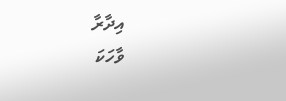އިދާރާ
ވާހަކަ